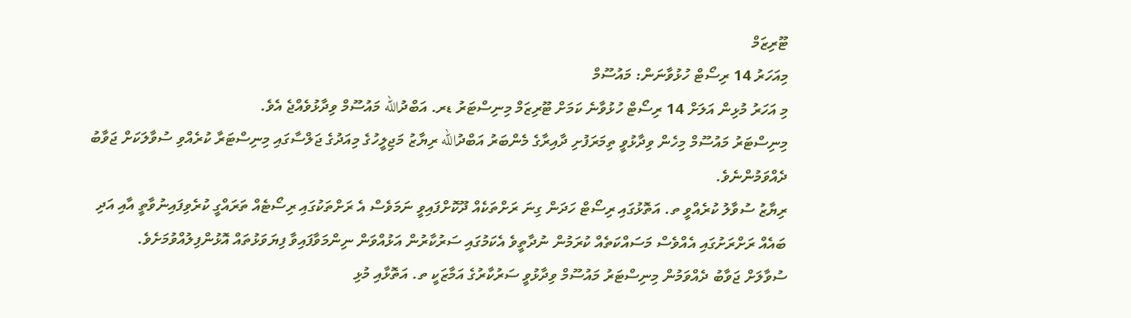ޓޫރިޒަމް
މިއަހަރު 14 ރިސޯޓް ހުޅުވާނަން: މައުސޫމް
މި އަހަރު މުޅިން އަލަށް 14 ރިސޯޓް ހުޅުވާނެ ކަމަށް ޓޫރިޒަމް މިނިސްޓަރު ޑރ. އަބްދުالله މައުސޫމް ވިދާޅުވެއްޖެ އެވެ.
މިނިސްޓަރު މައުސޫމް މިހެން ވިދާޅުވީ ތިމަރަފުށި ދާއިރާގެ މެންބަރު އަބްދުالله ރިޔާޒު މަޖިލީހުގެ މިއަދުގެ ޖަލްސާގައި މިނިސްޓަރާ ކުރެއްވި ސުވާލަކަށް ޖަވާބު ދެއްވަމުންނެވެ.
ރިޔާޒު ސުވާލު ކުރެއްވީ ތ. އަތޮޅުގައި ރިސޯޓް ހަދަން ގިނަ ރަށްތަކެއް ދޫކޮށްފައިވީ ނަމަވެސް އެ ރަށްތަކުގައި ރިސޯޓެއް ތަރައްގީ ކުރެވިފައިނުވާތީ އާއި އަދި ބައެއް ރަށްރަށުގައި އެއްވެސް މަސައްކަތެއް ކުރަމުން ނުދާތީވެ އެކަމުގައި ސަރުކާރުން އަޅުއްވަން ނިންމަވާފައިވާ ފިޔަވަޅުތައް އޮޅުންފިލުއްވުމަށެވެ.
ސުވާލަށް ޖަވާބު ދެއްވަމުން މިނިސްޓަރު މައުސޫމް ވިދާޅުވީ ސަރުކާރުގެ އަމާޒަކީ ތ. އަތޮޅާއި މުޅި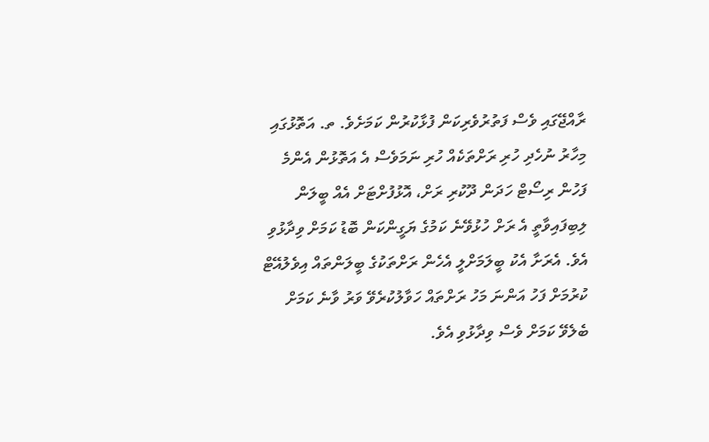ރާއްޖޭގައި ވެސް ފަތުރުވެރިކަން ފުޅާކުރުން ކަމަށެވެ. ތ. އަތޮޅުގައި މިހާރު ނުހެދި ހުރި ރަށްތަކެއް ހުރި ނަމަވެސް އެ އަތޮޅުން އެންމެ ފަހުން ރިސޯޓް ހަދަން ދޫކުރި ރަށް، އޮޅުފުށްޓަށް އެއް ބީލަން ލިބިފައިވާތީ އެ ރަށް ހުޅުވޭނެ ކަމުގެ ޔަގީންކަން ބޮޑު ކަމަށް ވިދާޅުވި އެވެ. އެރަށާ އެކު ބީލަމަށްލީ އެހެން ރަށްތަކުގެ ބީލަންތައް އިވެލުއޭޓް ކުރުމަށް ފަހު އަންނަ މަހު ރަށްތައް ހަވާލުކުރެވޭ ވަރު ވާނެ ކަމަށް ބެލެވޭ ކަމަށް ވެސް ވިދާޅުވި އެވެ.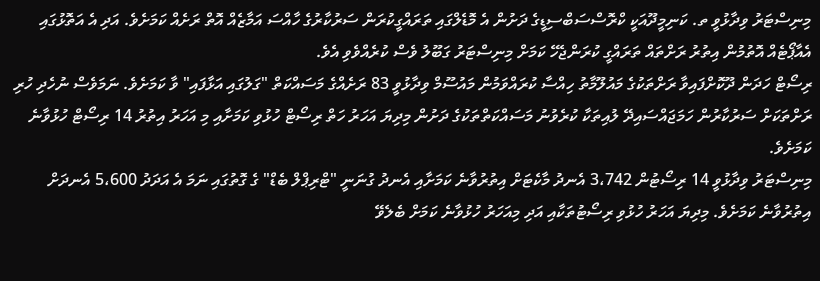މިނިސްޓަރު ވިދާޅުވީ ތ. ކަނިމީދޫއަކީ ކްރޮސްސަބްސިޑީގެ ދަށުން އެ މޮޑެލްގައި ތަރައްގީކުރަން ސަރުކާރުގެ ހާއްސަ އަމާޒެއް އޮތް ރަށެއް ކަމަށެވެ. އަދި އެ އަތޮޅުގައި އެއާޕޯޓެއް އޮތުމުން އިތުރު ރަށްތައް ތަރައްގީ ކުރަންޖެހޭ ކަމަށް މިނިސްޓަރު ގަބޫލު ވެސް ކުރެއްވެވި އެވެ.
ރިސޯޓް ހަދަން ދޫކޮށްފައިވާ ރަށްތަކުގެ މައުލޫމާތު ހިއްސާ ކުރައްވަމުން މައުސޫމް ވިދާޅުވީ 83 ރަށެއްގެ މަސައްކަތް "ގަލުގައި އަޅާފައި" ވާ ކަމަށެވެ. ނަމަވެސް ނުހެދި ހުރި ރަށްތަކަށް ސަރުކާރުން ހަމަޖައްސައިދޭ ލުއިތަކާ ކުރެވުނު މަސައްކަތްތަކުގެ ދަށުން މިދިޔަ އަހަރު ހަތް ރިސޯޓް ހުޅުވި ކަމަށާއި މި އަހަރު އިތުރު 14 ރިސޯޓް ހުޅުވާނެ ކަމަށެވެ.
މިނިސްޓަރު ވިދާޅުވީ 14 ރިސޯޓުން 3،742 އެނދު މާކެޓަށް އިތުރުވާނެ ކަމަށާއި އެނދު ގުނަނީ "ޓްރިޕްލް ބެޑް" ގެ ގޮތުގައި ނަމަ އެ އަދަދު 5،600 އެނދަށް އިތުރުވާނެ ކަމަށެވެ. މިދިޔަ އަހަރު ހުޅުވި ރިސޯޓުތަކާއި އަދި މިއަހަރު ހުޅުވާނެ ކަމަށް ބެލެވޭ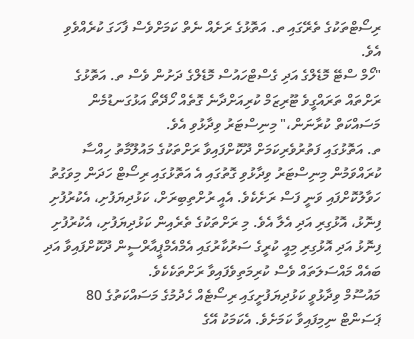ރިސޯޓްތަކުގެ ތެރޭގައި ތ. އަތޮޅުގެ ރަށެއް ނެތް ކަމަށްވެސް ފާހަގަ ކުރެއްވެވި އެވެ.
"ހޯމް ސްޓޭ މޮޑެލްގެ އަދި ގެސްޓްހައުސް މޮޑެލްގެ ދަށުން ވެސް ތ. އަތޮޅުގެ ރަށްތައް ތަރައްގީވެ ޓޫރިޒަމް ކުރިއަށްދާނެ ގޮތެއް ހޯދޭތޯ އަޅުގަނޑުމެން މަސައްކަތް ކުރާނަން،" މިނިސްޓަރު ވިދާޅުވި އެވެ.
ތ. އަތޮޅުގައި ފަތުރުވެރިކަމަށް ދޫކޮށްފައިވާ ރަށްތަކުގެ މައުލޫމާތު ހިއްސާ ކުރައްވަމުން މިނިސްޓަރު ވިދާޅުވި ގޮތުގައި އެ އަތޮޅުގައި ރިސޯޓް ހަދަން މިވަގުތު ހަވާލުކޮށްފައި ވަނީ ފަސް ރަށެކެވެ. އެއީ ރުށްތިބިރަށް، ކަޅުދިޔަފުށި، އެކުރުފުށި ފިނޮޅު، އޮޅުގިރި އަދި އެލާ އެވެ. މި ރަށްތަކުގެ ތެރެއިން ކަޅުދިޔަފުށި، އެކުރުފުށި ފިނޮޅު އަދި އޮޅުގިރި މިއީ ކުރީގެ ސަރުކާރުގައި އެމްއެމްޕީއާރްސީން ދޫކޮށްފައިވާ އަދި ބައެއް މައްސަލަތައް ވެސް ކުރިމަތިވެފައިވާ ރަށްތަކެކެވެ.
މައުސޫމް ވިދާޅުވީ ކަޅުދިޔަފުށީގައި ރިސޯޓެއް ހެދުމުގެ މަސައްކަތުގެ 80 ޕަސަންޓް ނިމިފައިވާ ކަމަށެވެ. އެކަމަކު އޭގެ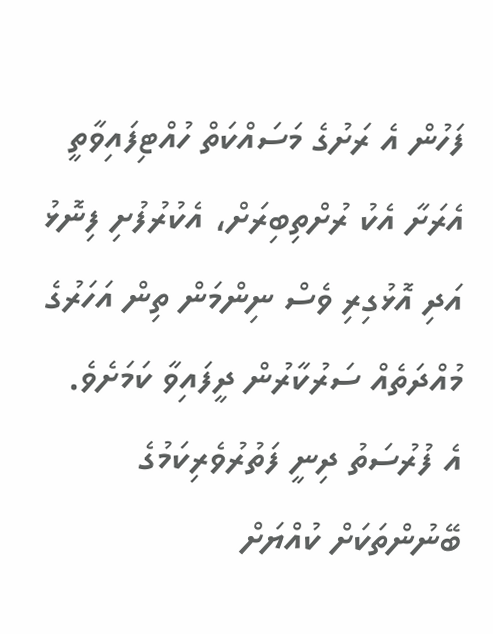ފަހުން އެ ރަށުގެ މަސައްކަތް ހުއްޓިފައިވާތީ އެރަށާ އެކު ރުށްތިބިރަށް، އެކުރުފުށި ފިނޮޅު އަދި އޮޅުގިރި ވެސް ނިންމަން ތިން އަހަރުގެ މުއްދަތެއް ސަރުކާރުން ދީފައިވާ ކަމަށެވެ.
އެ ފުރުސަތު ދިނީ ފަތުރުވެރިކަމުގެ ބޭނުންތަކަށް ކުއްޔަށް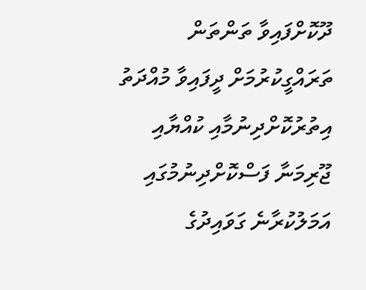ދޫކޮށްފައިވާ ތަންތަން ތަރައްގީކުރުމަށް ދީފައިވާ މުއްދަތު އިތުރުކޮށްދިނުމާއި ކުއްޔާއި ޖޫރިމަނާ ފަސްކޮށްދިނުމުގައި އަމަލުކުރާނެ ގަވައިދުގެ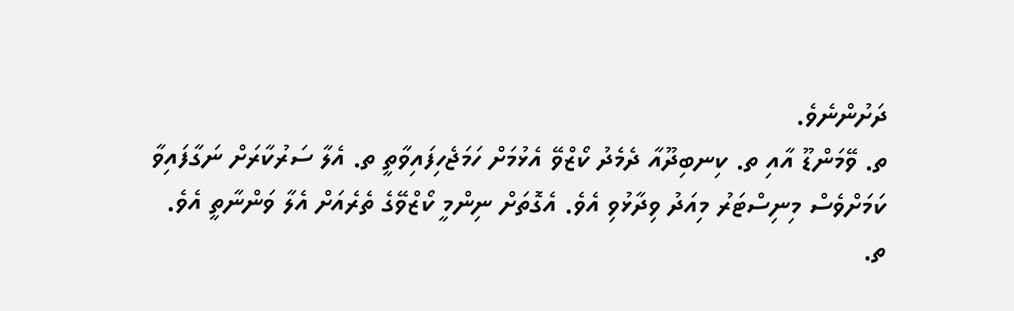ދަށުންނެވެ.
ތ. ވޭމަންޑޫ އާއި ތ. ކިނބިދޫއާ ދެމެދު ކޯޒްވޭ އެޅުމަށް ހަމަޖެހިފައިވާތީ ތ. އެލާ ސަރުކާރަށް ނަގާފައިވާ ކަމަށްވެސް މިނިސްޓަރު މިއަދު ވިދާޅުވި އެވެ. އެގޮތަށް ނިންމީ ކޯޒްވޭގެ ތެރެއަށް އެލާ ވަންނާތީ އެވެ.
ތ.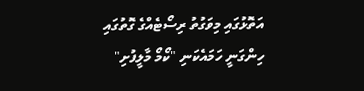އަތޮޅުގައި މިވަގުތު ރިސޯޓެއްގެ ގޮތުގައި ހިންގަނީ ހަމައެކަނި "ކޯމޯ މާލީފުށި"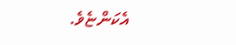އެކަންޏެވެ.